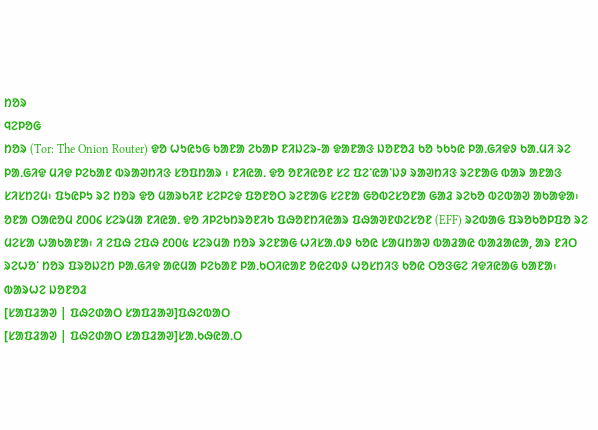ᱴᱚᱨ
ᱧᱮᱞᱚᱜ
ᱴᱚᱨ (Tor: The Onion Router) ᱫᱚ ᱦᱩᱭᱩᱜ ᱠᱟᱱᱟ ᱮᱠᱟᱞ ᱱᱤᱡᱮᱨ-ᱟ ᱫᱟᱱᱟᱝ ᱡᱚᱱᱚᱲ ᱠᱚ ᱩᱠᱩᱭ ᱞᱟᱹᱜᱤᱫᱽ ᱠᱟᱹᱢᱤ ᱨᱮ ᱞᱟᱹᱜᱤᱫ ᱢᱤᱫ ᱞᱮᱠᱟᱱ ᱵᱨᱟᱣᱴᱤᱝ ᱥᱚᱯᱴᱟᱨ ᱾ ᱱᱤᱭᱟᱹ ᱫᱚ ᱚᱱᱤᱭᱚᱱ ᱥᱮ ᱯᱮᱸᱭᱟᱸᱡᱽ ᱨᱟᱣᱴᱤᱝ ᱨᱮᱱᱟᱜ ᱵᱟᱨ ᱟᱱᱟᱝ ᱥᱤᱥᱴᱮᱢ᱾ ᱯᱩᱭᱞᱩ ᱨᱮ ᱴᱚᱨ ᱫᱚ ᱢᱟᱨᱠᱤᱱ ᱥᱮᱞᱮᱫ ᱯᱚᱱᱚᱛ ᱨᱮᱱᱟᱜ ᱥᱮᱱᱟ ᱜᱚᱵᱮᱥᱚᱱᱟ ᱜᱟᱲ ᱨᱮᱠᱚ ᱵᱮᱵᱟᱣ ᱟᱠᱟᱫᱟ᱾ ᱚᱱᱟ ᱛᱟᱭᱚᱢ ᱒᱐᱐᱔ ᱥᱮᱨᱢᱟ ᱱᱤᱭᱟᱹ ᱫᱚ ᱤᱞᱮᱠᱴᱨᱚᱱᱤᱠ ᱯᱷᱚᱱᱴᱤᱭᱟᱨ ᱯᱷᱟᱣᱱᱰᱮᱥᱚᱱ (EFF) ᱨᱮᱵᱟᱜ ᱯᱨᱚᱠᱚᱞᱯᱚ ᱨᱮ ᱢᱮᱥᱟ ᱦᱟᱠᱟᱱᱟ᱾ ᱤ ᱮᱯᱷ ᱮᱯᱷ ᱒᱐᱐᱕ ᱥᱮᱨᱢᱟ ᱴᱚᱨ ᱨᱮᱱᱟᱜ ᱦᱤᱥᱟᱹᱵᱽ ᱠᱚᱭ ᱥᱟᱢᱴᱟᱣ ᱵᱟᱲᱟᱭ ᱵᱟᱲᱟᱭᱟ, ᱟᱨ ᱱᱤᱛ ᱨᱮᱦᱚᱸ ᱴᱚᱨ ᱯᱨᱚᱡᱮᱴ ᱞᱟᱹᱜᱤᱫ ᱟᱭᱢᱟ ᱞᱮᱠᱟᱱ ᱞᱟᱹᱠᱛᱤᱭᱟᱱ ᱚᱭᱮᱵᱽ ᱦᱚᱥᱴᱤᱝ ᱠᱚᱭ ᱛᱚᱝᱜᱮ ᱤᱫᱤᱭᱟᱜ ᱠᱟᱱᱟ᱾
ᱵᱟᱨᱦᱮ ᱡᱚᱱᱚᱲ
[ᱥᱟᱯᱲᱟᱣ | ᱯᱷᱮᱰᱟᱛ ᱥᱟᱯᱲᱟᱣ]ᱯᱷᱮᱵᱟᱛ
[ᱥᱟᱯᱲᱟᱣ | ᱯᱷᱮᱰᱟᱛ ᱥᱟᱯᱲᱟᱣ]ᱥᱟᱹᱠᱷᱭᱟᱹᱛ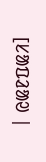[ᱥᱟᱯᱲᱟᱣ |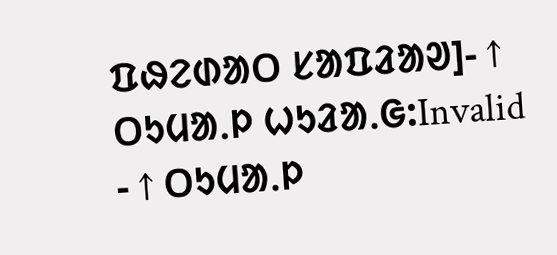ᱯᱷᱮᱰᱟᱛ ᱥᱟᱯᱲᱟᱣ]- ↑ ᱛᱩᱢᱟᱹᱞ ᱦᱩᱲᱟᱹᱜ:Invalid
- ↑ ᱛᱩᱢᱟᱹᱞ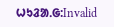ᱦᱩᱲᱟᱹᱜ:Invalid